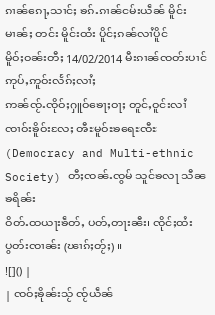ၵၢၼ်ၵေႃႇသၢင်ႈ ၶၵ်ႉၵၢၼ်ငမ်းယဵၼ် မိူင်းမၢၼ်ႈ တင်း မိူင်းထႆး ပိူင်ႈၵၼ်လၢႆပိူင်
မိူဝ်ႈဝၼ်းတီႈ 14/02/2014 မီးၵၢၼ်ၸတ်းပၢင်ဢုပ်ႇဢူဝ်းလႅၵ်ႈလၢႆႈ
ဢၼ်ၸႂ်ႉၸိုဝ်ႈႁူဝ်ၶေႃႈဝႃႈ တူင်ႇဝူင်းလၢႆၸၢဝ်းၶိူဝ်းလႄႈ ၻီႊမူဝ်ႊၶရေႊၸီႊ
(Democracy and Multi-ethnic Society) တီႈၸၼ်ႉၸွမ် သူင်ၶလႃ သီၼၶရိၼ်း
ဝိတ်ႉထယႃးၶဵတ်ႇ ပတ်ႇတႃးၼီး၊ ၸိုင်ႈထႆးပွတ်းၸၢၼ်း (ၽၢၵ်ႈတႂ်ႈ) ။
![]() |
| ၸဝ်ႈၶိုၼ်းသႂ် ၸႂ်ယဵၼ်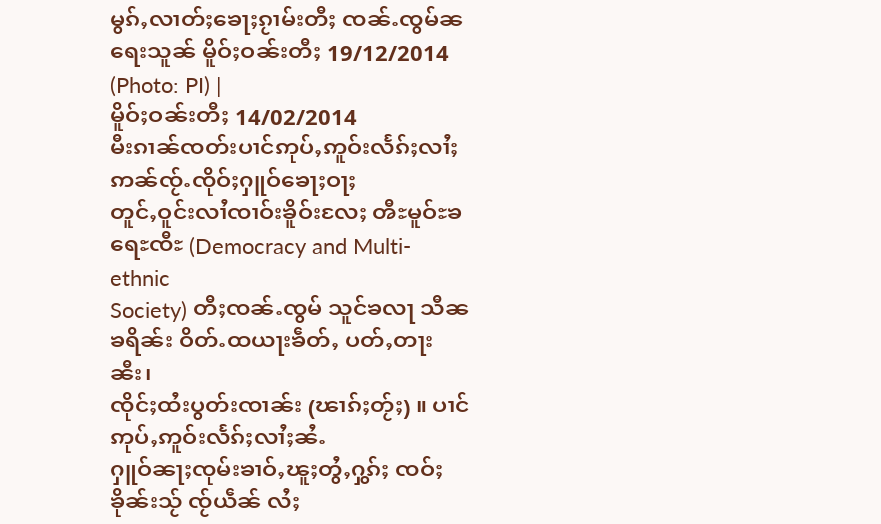မွၵ်ႇလၢတ်ႈၶေႃႈၵႂၢမ်းတီႈ ၸၼ်ႉၸွမ်ၼရေးသူၼ် မိူဝ်ႈဝၼ်းတီႈ 19/12/2014 (Photo: PI) |
မိူဝ်ႈဝၼ်းတီႈ 14/02/2014
မီးၵၢၼ်ၸတ်းပၢင်ဢုပ်ႇဢူဝ်းလႅၵ်ႈလၢႆႈ ဢၼ်ၸႂ်ႉၸိုဝ်ႈႁူဝ်ၶေႃႈဝႃႈ
တူင်ႇဝူင်းလၢႆၸၢဝ်းၶိူဝ်းလႄႈ ၻီႊမူဝ်ႊၶရေႊၸီႊ (Democracy and Multi-ethnic
Society) တီႈၸၼ်ႉၸွမ် သူင်ၶလႃ သီၼၶရိၼ်း ဝိတ်ႉထယႃးၶဵတ်ႇ ပတ်ႇတႃးၼီး၊
ၸိုင်ႈထႆးပွတ်းၸၢၼ်း (ၽၢၵ်ႈတႂ်ႈ) ။ ပၢင်ဢုပ်ႇဢူဝ်းလႅၵ်ႈလၢႆႈၼႆႉ
ႁူဝ်ၼႃႈၸုမ်းၶၢဝ်ႇၽူႈတွႆႇႁွၵ်ႈ ၸဝ်ႈၶိုၼ်းသႂ် ၸႂ်ယဵၼ် လႆႈ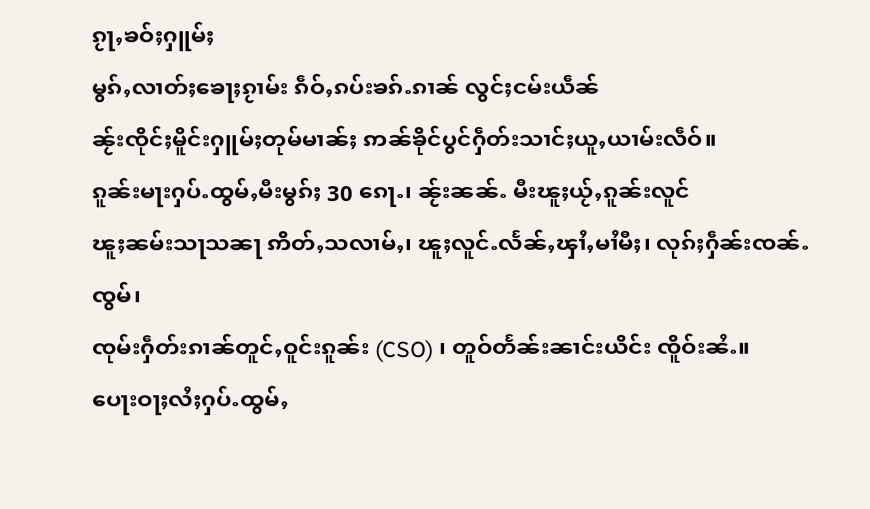ၵႂႃႇၶဝ်ႈႁူမ်ႈ
မွၵ်ႇလၢတ်ႈၶေႃႈၵႂၢမ်း ၵဵဝ်ႇၵပ်းၶၵ်ႉၵၢၼ် လွင်ႈငမ်းယဵၼ်
ၼႂ်းၸိုင်ႈမိူင်းႁူမ်ႈတုမ်မၢၼ်ႈ ဢၼ်ၶိုင်ပွင်ႁဵတ်းသၢင်ႈယူႇယၢမ်းလဵဝ်။
ၵူၼ်းမႃးႁပ်ႉထွမ်ႇမီးမွၵ်ႈ 30 ၵေႃႉ၊ ၼႂ်းၼၼ်ႉ မီးၽူႈယႂ်ႇၵူၼ်းလူင်
ၽူႈၼမ်းသႃသၼႃ ဢိတ်ႇသလၢမ်ႇ၊ ၽူႈလူင်ႉလႅၼ်ႇၾၢႆႇမၢႆမီႈ၊ လုၵ်ႈႁဵၼ်းၸၼ်ႉၸွမ်၊
ၸုမ်းႁဵတ်းၵၢၼ်တူင်ႇဝူင်းၵူၼ်း (CSO) ၊ တူဝ်တႅၼ်းၼၢင်းယိင်း ၸိူဝ်းၼႆႉ။
ပေႃးဝႃႈလႆႈႁပ်ႉထွမ်ႇ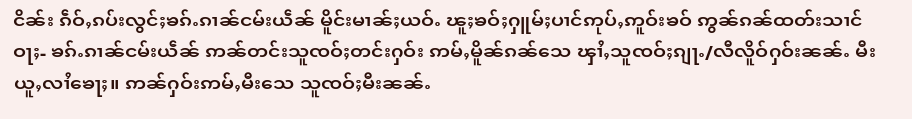ငိၼ်း ၵဵဝ်ႇၵပ်းလွင်ႈၶၵ်ႉၵၢၼ်ငမ်းယဵၼ် မိူင်းမၢၼ်ႈယဝ်ႉ ၽူႈၶဝ်ႈႁူမ်ႈပၢင်ဢုပ်ႇဢူဝ်းၶဝ် ဢွၼ်ၵၼ်ထတ်းသၢင်ဝႃႈ- ၶၵ်ႉၵၢၼ်ငမ်းယဵၼ် ဢၼ်တင်းသူၸဝ်ႈတင်းႁဝ်း ဢမ်ႇမိူၼ်ၵၼ်သေ ၾၢႆႇသူၸဝ်ႈၵျႃႉ/လီလိူဝ်ႁဝ်းၼၼ်ႉ မီးယူႇလၢႆၶေႃႈ။ ဢၼ်ႁဝ်းဢမ်ႇမီးသေ သူၸဝ်ႈမီးၼၼ်ႉ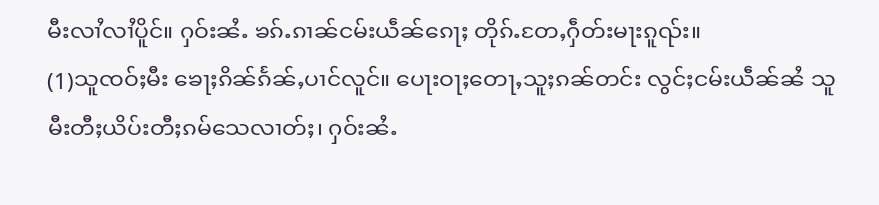မီးလၢႆလၢႆပိူင်။ ႁဝ်းၼႆႉ ၶၵ်ႉၵၢၼ်ငမ်းယဵၼ်ၵေႃႈ တိုၵ်ႉတႄႇႁဵတ်းမႃးၵူၺ်း။
(1)သူၸဝ်ႈမီး ၶေႃႈၵိၼ်ၵႅၼ်ႇပၢင်လူင်။ ပေႃးဝႃႈတေႃႇသူႈၵၼ်တင်း လွင်ႈငမ်းယဵၼ်ၼႆ သူမီးတီႈယိပ်းတီႈၵမ်သေလၢတ်ႈ၊ ႁဝ်းၼႆႉ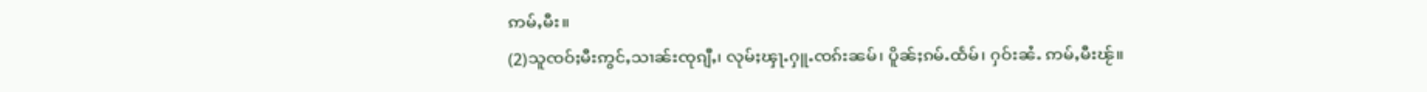ဢမ်ႇမီး။
(2)သူၸဝ်ႈမီးဢွင်ႇသၢၼ်းၸုၵျီႇ၊ လုမ်ႈၾႃႉႁူႉၸၵ်းၼမ်၊ ပိူၼ်ႈၵမ်ႉထႅမ်၊ ႁဝ်းၼႆႉ ဢမ်ႇမီးၽႂ်။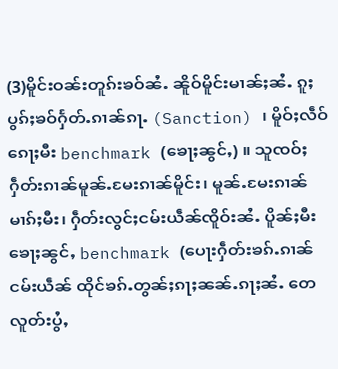(3)မိူင်းဝၼ်းတူၵ်းၶဝ်ၼႆႉ ၼိူဝ်မိူင်းမၢၼ်ႈၼႆႉ ၵူႈပွၵ်ႈၶဝ်ႁႅတ်ႉၵၢၼ်ၵႃႉ (Sanction) ၊ မိူဝ်ႈလဵဝ်ၵေႃႈမီး benchmark (ၶေႃႈၼွင်ႇ) ။ သူၸဝ်ႈႁဵတ်းၵၢၼ်မူၼ်ႉမႄးၵၢၼ်မိူင်း၊ မူၼ်ႉမႄးၵၢၼ်မၢၵ်ႈမီး၊ ႁဵတ်းလွင်ႈငမ်းယဵၼ်ၸိူဝ်းၼႆႉ ပိူၼ်ႈမီးၶေႃႈၼွင်ႇ benchmark (ပေႃးႁဵတ်းၶၵ်ႉၵၢၼ်ငမ်းယဵၼ် ထိုင်ၶၵ်ႉတွၼ်ႈၵႃႈၼၼ်ႉၵႃႈၼႆႉ တေလူတ်းပွႆႇ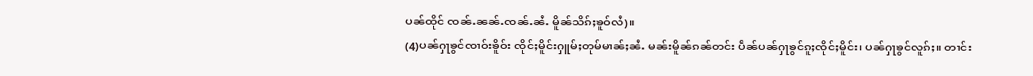ပၼ်ထိုင် ၸၼ်ႉၼၼ်ႉၸၼ်ႉၼႆႉ မိူၼ်သိၵ်ႈၶူဝ်လႆ)။
(4)ပၼ်ႁႃၶွင်ၸၢဝ်းၶိူဝ်း ၸိုင်ႈမိူင်းႁူမ်ႈတုမ်မၢၼ်ႈၼႆႉ မၼ်းမိူၼ်ၵၼ်တင်း ပဵၼ်ပၼ်ႁႃၶွင်ၵူႈၸိုင်ႈမိူင်း၊ ပၼ်ႁႃၶွင်လူၵ်ႈ။ တၢင်း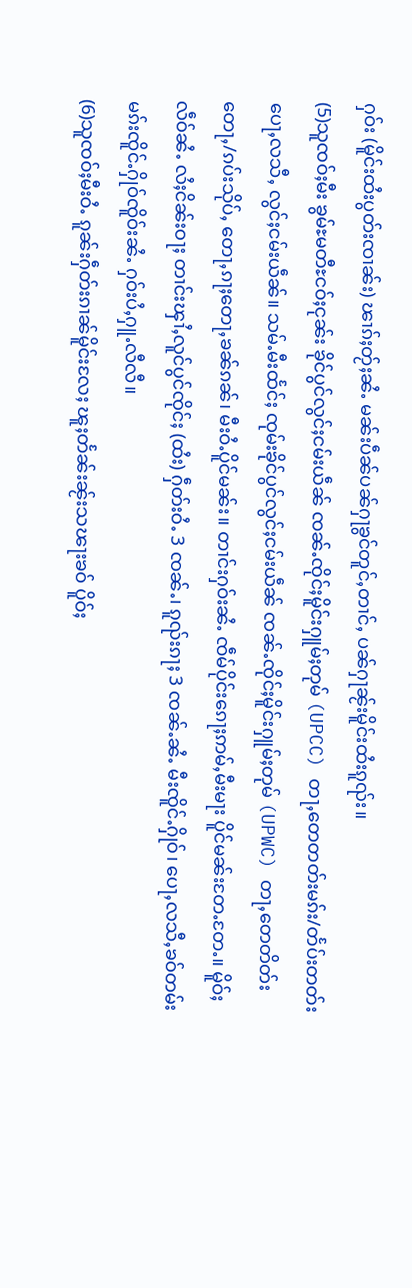ႁဝ်း (မိူင်းထႆးပွတ်းၸၢၼ်း) ၽၢၵ်ႈတႂ်ႈၼႆႉ မၼ်းပဵၼ်ပၼ်ႁႃၶွင်တူင်ႇတၢင်ႇ ပၼ်ႁႃၼႂ်းမိူင်းထႆးၵူၺ်း။
(5)သူၸဝ်ႈမီး ၶွမ်ႊမတီႊငဝ်ႈငုၼ်း ၶိုင်ပွင်လွင်ႈငမ်းယဵၼ် ၸၼ်ႉၸိုင်ႈမိူင်းႁူမ်ႈတုမ် (UPCC) တႃႇတေတတ်းမၵ်း/တႅပ်းတတ်း ပေႃႇလသီႇ လွင်ႈငမ်းယဵၼ်။ သမ်ႉမီးထႅင်ႈ ၸုမ်းၶိုင်ပွင်လွင်ႈငမ်းယဵၼ် ၸၼ်ႉၸိုင်ႈမိူင်းႁူမ်ႈတုမ် (UPWC) တႃႇတေတိတ်းတေႃႇ/ၵပ်းသိုပ်ႇ တေႃႇၵႃႈတေႃႇၶၼ်ၵၼ်၊ မီးဝႆႉပိူင်မၼ်း။ တၢင်းႁဝ်းၼႆႉ ၸဵမ်ပိုင်းၵေႃႈဢမ်ႇမီးမႃး ပိူင်မၼ်းတႄႉတႄႉ။ မိူဝ်ႈလဵဝ်ၼႆႉ လႆႈငိၼ်းဝႃႈ တၢင်းၾၢႆႇလူင်ပွင်ၸိုင်ႈ (ထႆး) ႁဵတ်းဝႆႉ 3 ၸၼ်ႉ၊ ၵူၺ်းၵႃႈ 3 ၸၼ်ႉၼႆႉ မီးၸိူင်ႉႁိုဝ်၊ ပေႃႇလသီႇၶဝ်တမ်းမၵ်းၸိူင်ႉႁိုဝ်ၸိူဝ်းၼႆႉ ႁဝ်းပႆႇႁူႉလီလီ။
(6)သူၸဝ်ႈမီးဝႆႉ ၵူၼ်းႁဵတ်းၵၢၼ်မိူင်းလႄႈ ၽူႈတႅၼ်းၼႂ်းသၽႃးၶဝ် ပိူဝ်ႈ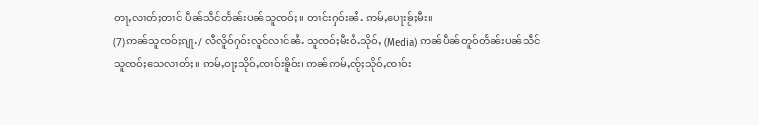တႃႇလၢတ်ႈတၢင် ပဵၼ်သဵင်တႅၼ်းပၼ်သူၸဝ်ႈ။ တၢင်းႁဝ်းၼႆႉ ဢမ်ႇပေႃးၶႂ်ႈမီး။
(7)ဢၼ်သူၸဝ်ႈၵျႃႉ/ လီလိူဝ်ႁဝ်းလူင်လၢင်ၼႆႉ သူၸဝ်ႈမီးဝႆႉသိုဝ်ႇ (Media) ဢၼ်ပဵၼ်တူဝ်တႅၼ်းပၼ်သဵင် သူၸဝ်ႈသေလၢတ်ႈ။ ဢမ်ႇဝႃႈသိုဝ်ႇၸၢဝ်းၶိူဝ်း၊ ဢၼ်ဢမ်ႇၸႂ်ႈသိုဝ်ႇၸၢဝ်း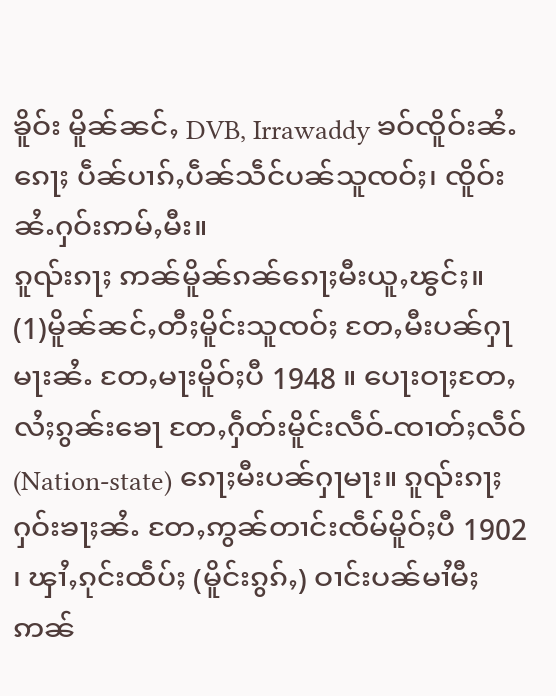ၶိူဝ်း မိူၼ်ၼင်ႇ DVB, Irrawaddy ၶဝ်ၸိူဝ်းၼႆႉၵေႃႈ ပဵၼ်ပၢၵ်ႇပဵၼ်သဵင်ပၼ်သူၸဝ်ႈ၊ ၸိူဝ်းၼႆႉႁဝ်းဢမ်ႇမီး။
ၵူၺ်းၵႃႈ ဢၼ်မိူၼ်ၵၼ်ၵေႃႈမီးယူႇၽွင်ႈ။
(1)မိူၼ်ၼင်ႇတီႈမိူင်းသူၸဝ်ႈ တႄႇမီးပၼ်ႁႃမႃးၼႆႉ တႄႇမႃးမိူဝ်ႈပီ 1948 ။ ပေႃးဝႃႈတႄႇလႆႈၵွၼ်းၶေႃ တႄႇႁဵတ်းမိူင်းလဵဝ်-ၸၢတ်ႈလဵဝ် (Nation-state) ၵေႃႈမီးပၼ်ႁႃမႃး။ ၵူၺ်းၵႃႈ ႁဝ်းၶႃႈၼႆႉ တႄႇဢွၼ်တၢင်းၸဵမ်မိူဝ်ႈပီ 1902 ၊ ၾၢႆႇၵုင်းထဵပ်ႈ (မိူင်းၵွၵ်ႇ) ဝၢင်းပၼ်မၢႆမီႈဢၼ်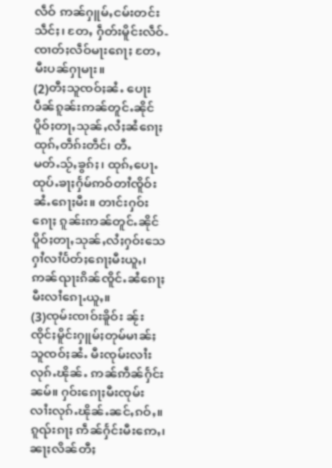လဵဝ် ဢၼ်ႁူမ်ႇငမ်းတင်းသဵင်ႈ၊ တႄႇ ႁဵတ်းမိူင်းလဵဝ်-ၸၢတ်ႈလဵဝ်မႃးၵေႃႈ တႄႇမီးပၼ်ႁႃမႃး။
(2)တီႈသူၸဝ်ႈၼႆႉ ပေႃးပဵၼ်ၵူၼ်းဢၼ်တူင်ႉၼိုင် ပိူဝ်ႈတႃႇသုၼ်ႇလႆႈၼႆၵေႃႈ ထုၵ်ႇတဵၵ်းတဵင်၊ တီႉမတ်ႉသႂ်ႇၶွၵ်ႈ၊ ထုၵ်ႇပေႃႉထုပ်ႉၶႃႈႁႅမ်ဢဝ်တၢႆၸိူဝ်းၼႆႉၵေႃႈမီး။ တၢင်းႁဝ်းၵေႃႈ ၵူၼ်းဢၼ်တူင်ႉၼိုင် ပိူဝ်ႈတႃႇသုၼ်ႇလႆႈႁဝ်းသေ ႁၢႆလၢႆပႅတ်ႈၵေႃႈမီးယူႇ၊ ဢၼ်ၺႃးၵိၼ်ၸိူင်ႉၼႆၵေႃႈ မီးလၢႆၵေႃႉယူႇ။
(3)ၸုမ်းၸၢဝ်းၶိူဝ်း ၼႂ်းၸိုင်ႈမိူင်းႁူမ်ႈတုမ်မၢၼ်ႈသူၸဝ်ႈၼႆႉ မီးၸုမ်းလၢႆးလုၵ်ႉၽိုၼ်ႉ ဢၼ်ဢဵၼ်ႁႅင်းၼမ်။ ႁဝ်းၵေႃႈမီးၸုမ်းလၢႆးလုၵ်ႉၽိုၼ်ႉၼင်ႇၵဝ်ႇ။ ၵူၺ်းၵႃႈ ဢဵၼ်ႁႅင်းမီးဢေႇ၊ ၼႃႈလိၼ်တီႈ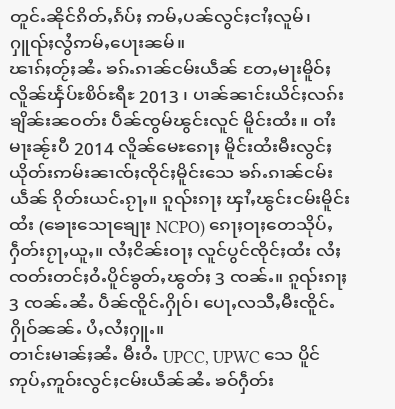တူင်ႉၼိုင်ၵိတ်ႇၵႅပ်ႈ ဢမ်ႇပၼ်လွင်ႈငၢႆႈလူမ်၊ ႁူၺ်ႈလွႆဢမ်ႇပေႃးၼမ်။
ၽၢၵ်ႈတႂ်ႈၼႆႉ ၶၵ်ႉၵၢၼ်ငမ်းယဵၼ် တႄႇမႃးမိူဝ်ႈလိူၼ်ၾႅပ်ႊၿိဝ်ႊရီႊ 2013 ၊ ပၢၼ်ၼၢင်းယိင်ႈလၵ်း ၶျိၼ်းၼဝတ်း ပဵၼ်ၸွမ်ၽွင်းလူင် မိူင်းထႆး။ ဝၢႆးမႃးၼႂ်းပီ 2014 လိူၼ်မေႊၵေႃႈ မိူင်းထႆးမီးလွင်ႈယိုတ်းဢမ်းၼၢၸ်ႈၸိုင်ႈမိူင်းသေ ၶၵ်ႉၵၢၼ်ငမ်းယဵၼ် ၵိုတ်းယင်ႉၵႂႃႇ။ ၵူၺ်းၵႃႈ ၾၢႆႇၽွင်းငမ်းမိူင်းထႆး (ၶေႃးသေႃၶျေႃး NCPO) ၵေႃႈဝႃႈတေသိုပ်ႇႁဵတ်းၵႂႃႇယူႇ။ လႆႈငိၼ်းဝႃႈ လူင်ပွင်ၸိုင်ႈထႆး လႆႈၸတ်းတင်ႈဝႆႉပိူင်ၶွတ်ႇၽွတ်ႈ 3 ၸၼ်ႉ။ ၵူၺ်းၵႃႈ 3 ၸၼ်ႉၼႆႉ ပဵၼ်ၸိူင်ႉႁိုဝ်၊ ပေႃႇလသီႇမီးၸိူင်ႉႁိုဝ်ၼၼ်ႉ ပႆႇလႆႈႁူႉ။
တၢင်းမၢၼ်ႈၼႆႉ မီးဝႆႉ UPCC, UPWC သေ ပိူင်ဢုပ်ႇဢူဝ်းလွင်ႈငမ်းယဵၼ်ၼႆႉ ၶဝ်ႁဵတ်း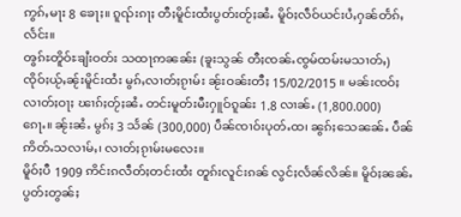ဢွၵ်ႇမႃး 8 ၶေႃႈ။ ၵူၺ်းၵႃႈ တီႈမိူင်းထႆးပွတ်းတႂ်ႈၼႆႉ မိူဝ်ႈလဵဝ်ယင်းပႆႇႁၼ်တႅၵ်ႇလႅင်း။
ၻွၵ်ႊတိူဝ်ႊၶျႆးဝတ်း သထႃဢၼၼ်း (ၶူးသွၼ် တီႈၸၼ်ႉၸွမ်ထမ်းမသၢတ်ႇ) ၸိုဝ်ႈယႂ်ႇၼႂ်းမိူင်းထႆး မွၵ်ႇလၢတ်ႈၵႂၢမ်း ၼႂ်းဝၼ်းတီႈ 15/02/2015 ။ မၼ်းၸဝ်ႈလၢတ်ႈဝႃႈ ၽၢၵ်ႈတႂ်ႈၼႆႉ တင်းမူတ်းမီးႁူဝ်ၵူၼ်း 1.8 လၢၼ်ႉ (1,800.000) ၵေႃႉ။ ၼႂ်းၼႆႉ မွၵ်ႈ 3 သႅၼ် (300,000) ပဵၼ်ၸၢဝ်းပုတ်ႉထ၊ ၼွၵ်ႈသေၼၼ်ႉ ပဵၼ်ဢိတ်ႉသလၢမ်ႇ၊ လၢတ်ႈၵႂၢမ်းမလေး။
မိူဝ်ႈပီ 1909 ဢိင်းၵလဵတ်ႈတင်းထႆး တူၵ်းလူင်းၵၼ် လွင်ႈလႅၼ်လိၼ်။ မိူဝ်ႈၼၼ်ႉ ပွတ်းတွၼ်ႈ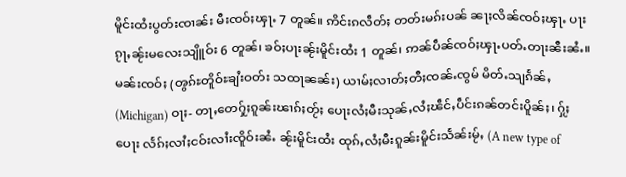မိူင်းထႆးပွတ်းၸၢၼ်း မီးၸဝ်ႈၾႃႉ 7 တူၼ်။ ဢိင်းၵလဵတ်ႈ တတ်းမၵ်းပၼ် ၼႃႈလိၼ်ၸဝ်ႈၾႃႉ ပႃးၵႂႃႇၼႂ်းမလေးသျိူဝ်း 6 တူၼ်၊ ၶဝ်ႈပႃးၼႂ်းမိူင်းထႆး 1 တူၼ်၊ ဢၼ်ပဵၼ်ၸဝ်ႈၾႃႉပတ်ႉတႃးၼီးၼႆႉ။
မၼ်းၸဝ်ႈ (ၻွၵ်ႊတိူဝ်ႊၶျႆးဝတ်း သထႃၼၼ်း) ယၢမ်ႈလၢတ်ႈတီႈၸၼ်ႉၸွမ် မိတ်ႉသျၵႅၼ်ႇ (Michigan) ဝႃႈ- တႃႇတေႁႂ်ႈၵူၼ်းၽၢၵ်ႈတႂ်ႈ ပေႃးလႆႈမီးသုၼ်ႇလႆႈၽဵင်ႇပဵင်းၵၼ်တင်းပိူၼ်ႈ၊ ႁႂ်ႈပေႃး လႅၵ်ႈလၢႆႈငဝ်းလၢႆးၸိူဝ်းၼႆႉ ၼႂ်းမိူင်းထႆး ထုၵ်ႇလႆႈမီးၵူၼ်းမိူင်းသႅၼ်းမႂ်ႇ (A new type of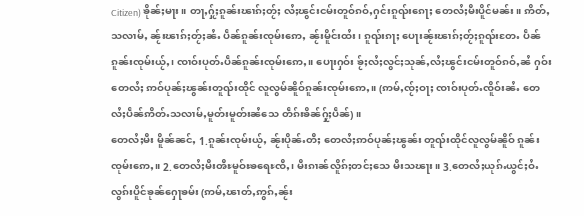Citizen) ၶိုၼ်ႈမႃး။ တႃႇႁႂ်ႈၵူၼ်းၽၢၵ်ႈတႂ်ႈ လႆႈၽွင်းငမ်းတူဝ်ၵဝ်ႇႁင်းၵူၺ်းၵေႃႈ တေလႆႈမီးပိူင်မၼ်း။ ဢိတ်ႇသလၢမ်ႇ ၼႂ်းၽၢၵ်ႈတႂ်ႈၼႆႉ ပဵၼ်ၵူၼ်းၸုမ်းဢေႇ ၼႂ်းမိူင်းထႆး၊ ၵူၺ်းၵႃႈ ပေႃးၼႂ်းၽၢၵ်ႈတႂ်ႈၵူၺ်းတႄႉ ပဵၼ်ၵူၼ်းၸုမ်းယႂ်ႇ၊ ၸၢဝ်းပုတ်ႉပဵၼ်ၵူၼ်းၸုမ်းဢေႇ။ ပေႃးႁဝ်း ၶႂ်ႈလႆႈလွင်ႈသုၼ်ႇလႆႈၽွင်းငမ်းတူဝ်ၵဝ်ႇၼႆ ႁဝ်းတေလႆႈ ဢဝ်ပုၼ်ႈၽွၼ်းတူၺ်းထိုင် လူလွမ်ၼိူဝ်ၵူၼ်းၸုမ်းဢေႇ။ (ဢမ်ႇၸႂ်ႈဝႃႈ ၸၢဝ်းပုတ်ႉၸိူဝ်းၼႆႉ တေလႆႈပဵၼ်ဢိတ်ႉသလၢမ်ႇမူတ်းမူတ်းၼႆသေ တဵၵ်းၶိၼ်ႁႂ်ႈပဵၼ်)။
တေလႆႈမီး မိူၼ်ၼင်ႇ 1.ၵူၼ်းၸုမ်းယႂ်ႇ ၼႂ်းပိုၼ်ႉတီႈ တေလႆႈဢဝ်ပုၼ်ႈၽွၼ်း တူၺ်းထိုင်လူလွမ်ၼိူဝ် ၵူၼ်းၸုမ်းဢေႇ။ 2.တေလႆႈမီးၻီႊမူဝ်ႊၶရေႊၸီႇ၊ မီးၵၢၼ်လိူၵ်ႈတင်ႈသေ မီးသၽႃး။ 3.တေလႆႈယုၵ်ႉယွင်ႈဝႆႉ လွၵ်းပိူင်ၶုၼ်ႁေႃၶမ်း (ဢမ်ႇၽၢတ်ႇဢွၵ်ႇၼႂ်း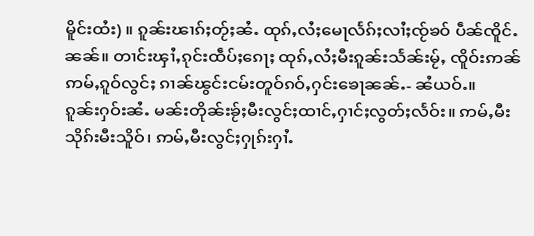မိူင်းထႆး) ။ ၵူၼ်းၽၢၵ်ႈတႂ်ႈၼႆႉ ထုၵ်ႇလႆႈမေႃလႅၵ်ႈလၢႆႈၸႂ်ၶဝ် ပဵၼ်ၸိူင်ႉၼၼ်။ တၢင်းၾၢႆႇၵုင်းထဵပ်ႈၵေႃႈ ထုၵ်ႇလႆႈမီးၵူၼ်းသႅၼ်းမႂ်ႇ ၸိူဝ်းဢၼ်ဢမ်ႇၵူဝ်လွင်ႈ ၵၢၼ်ၽွင်းငမ်းတူဝ်ၵဝ်ႇႁင်းၶေႃၼၼ်ႉ- ၼႆယဝ်ႉ။
ၵူၼ်းႁဝ်းၼႆႉ မၼ်းတိုၼ်းၶႂ်ႈမီးလွင်ႈထၢင်ႇႁၢင်ႈလွတ်ႈလႅဝ်း။ ဢမ်ႇမီးသိုၵ်းမီးသိူဝ်၊ ဢမ်ႇမီးလွင်ႈႁုၵ်းႁၢႆႉ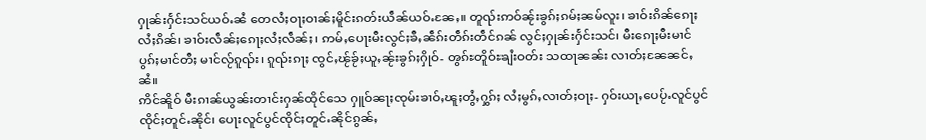ႁုၼ်းႁႅင်းသင်ယဝ်ႉၼႆ တေလႆႈဝႃႈဝၢၼ်ႈမိူင်းၵတ်းယဵၼ်ယဝ်ႉၼႄႇ။ တူၺ်းဢဝ်ၼႂ်းၶွၵ်ႈၵမ်ႈၼမ်လူး၊ ၶၢဝ်းၵိၼ်ၵေႃႈလႆႈၵိၼ်၊ ၶၢဝ်းလဵၼ်ႈၵေႃႈလႆႈလဵၼ်ႈ၊ ဢမ်ႇပေႃးမီးလွင်ႈၶီႇၼဵၵ်းတဵၵ်းတဵင်ၵၼ် လွင်ႈႁုၼ်းႁႅင်းသင်၊ မီးၵေႃႈမီးမၢင်ပွၵ်ႈမၢင်တီႈ မၢင်လႂ်ၵူၺ်း၊ ၵူၺ်းၵႃႈ ၸွင်ႇၽႂ်ၶႂ်ႈယူႇၼႂ်းၶွၵ်ႈႁိုဝ်- ၻွၵ်ႊတိူဝ်ႊၶျႆးဝတ်း သထႃၼၼ်း လၢတ်ႈၼႄၼင်ႇၼႆ။
ဢိင်ၼိူဝ် မီးၵၢၼ်ယွၼ်းတၢင်းႁၼ်ထိုင်သေ ႁူဝ်ၼႃႈၸုမ်းၶၢဝ်ႇၽူႈတွႆႇႁွၵ်ႈ လႆႈမွၵ်ႇလၢတ်ႈဝႃႈ- ႁဝ်းယႃႇပေပႂ်ႉလူင်ပွင်ၸိုင်ႈတူင်ႉၼိုင်၊ ပေႃးလူင်ပွင်ၸိုင်ႈတူင်ႉၼိုင်ၵွၼ်ႇ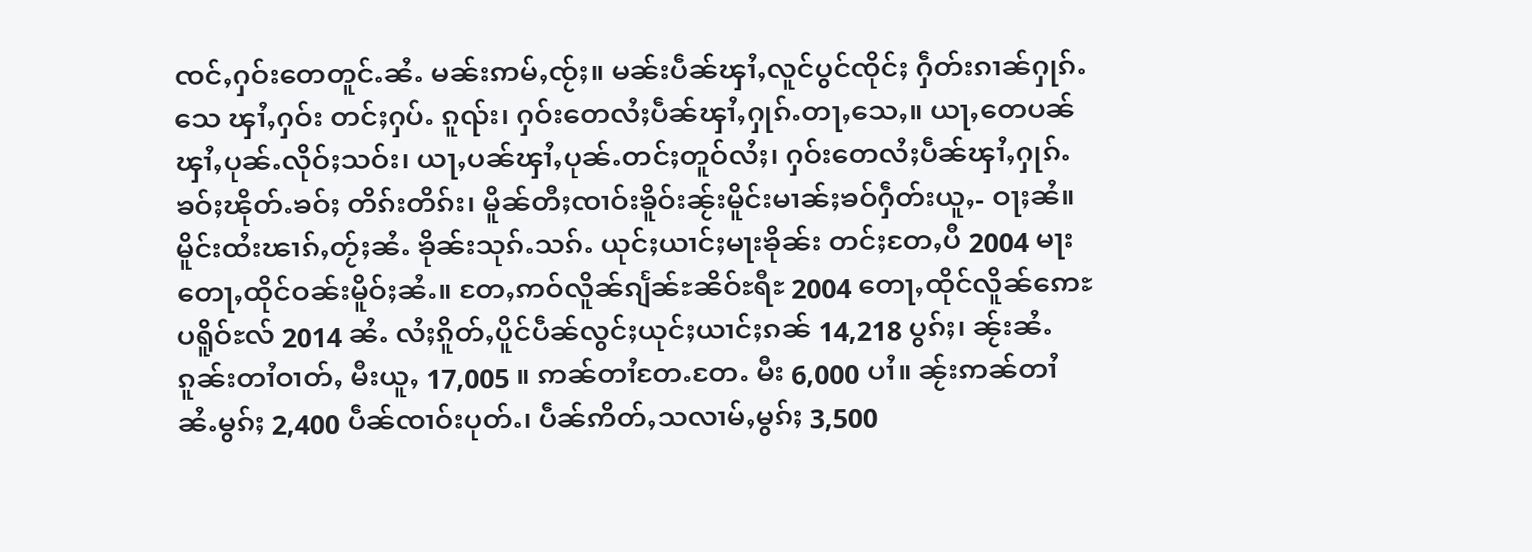ၸင်ႇႁဝ်းတေတူင်ႉၼႆႉ မၼ်းဢမ်ႇၸႂ်ႈ။ မၼ်းပဵၼ်ၾၢႆႇလူင်ပွင်ၸိုင်ႈ ႁဵတ်းၵၢၼ်ႁုၵ်ႉသေ ၾၢႆႇႁဝ်း တင်ႈႁပ်ႉ ၵူၺ်း၊ ႁဝ်းတေလႆႈပဵၼ်ၾၢႆႇႁုၵ်ႉတႃႇသေႇ။ ယႃႇတေပၼ်ၾၢႆႇပုၼ်ႉလိုဝ်ႈသဝ်း၊ ယႃႇပၼ်ၾၢႆႇပုၼ်ႉတင်ႈတူဝ်လႆႈ၊ ႁဝ်းတေလႆႈပဵၼ်ၾၢႆႇႁုၵ်ႉၶဝ်ႈၽိုတ်ႉၶဝ်ႈ တိၵ်းတိၵ်း၊ မိူၼ်တီႈၸၢဝ်းၶိူဝ်းၼႂ်းမိူင်းမၢၼ်ႈၶဝ်ႁဵတ်းယူႇ- ဝႃႈၼႆ။
မိူင်းထႆးၽၢၵ်ႇတႂ်ႈၼႆႉ ၶိုၼ်းသုၵ်ႉသၵ်ႉ ယုင်ႈယၢင်ႈမႃးၶိုၼ်း တင်ႈတႄႇပီ 2004 မႃးတေႃႇထိုင်ဝၼ်းမိူဝ်ႈၼႆႉ။ တႄႇဢဝ်လိူၼ်ၵျႅၼ်ႊၼိဝ်ႊရီႊ 2004 တေႃႇထိုင်လိူၼ်ဢေႊပရိူဝ်ႊလ် 2014 ၼႆႉ လႆႈၵိူတ်ႇပိူင်ပဵၼ်လွင်ႈယုင်ႈယၢင်ႈၵၼ် 14,218 ပွၵ်ႈ၊ ၼႂ်းၼႆႉ ၵူၼ်းတၢႆဝၢတ်ႇ မီးယူႇ 17,005 ။ ဢၼ်တၢႆတႄႉတႄႉ မီး 6,000 ပၢႆ။ ၼႂ်းဢၼ်တၢႆၼႆႉမွၵ်ႈ 2,400 ပဵၼ်ၸၢဝ်းပုတ်ႉ၊ ပဵၼ်ဢိတ်ႇသလၢမ်ႇမွၵ်ႈ 3,500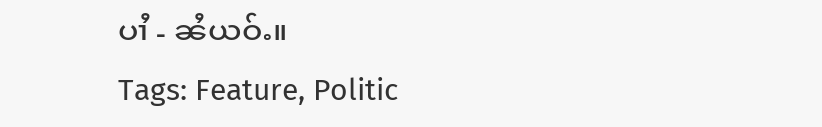ပၢႆ - ၼႆယဝ်ႉ။
Tags: Feature, Politic